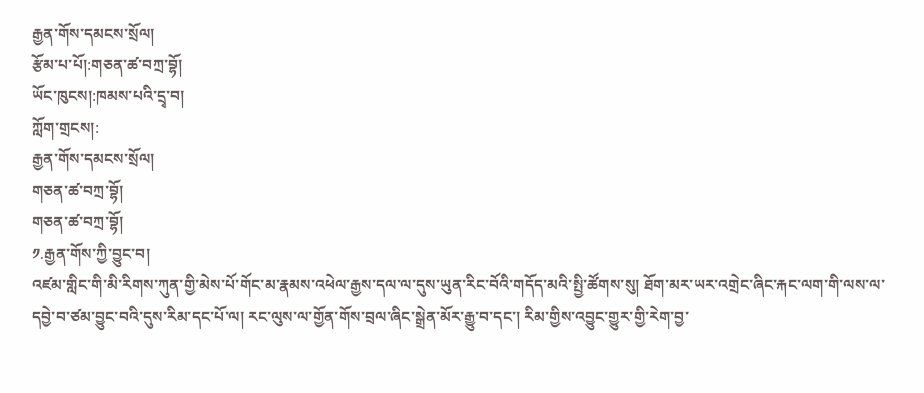རྒྱན་གོས་དམངས་སྲོལ།
རྩོམ་པ་པོ།:གཅན་ཚ་བཀྲ་བྷོ།
ཡོང་ཁུངས།:ཁམས་པའི་དྲྭ་བ།
ཀློག་གྲངས།:
རྒྱན་གོས་དམངས་སྲོལ།
གཅན་ཚ་བཀྲ་བྷོ།
གཅན་ཚ་བཀྲ་བྷོ།
༡.རྒྱན་གོས་ཀྱི་བྱུང་བ།
འཛམ་གླིང་གི་མི་རིགས་ཀུན་གྱི་མེས་པོ་གོང་མ་རྣམས་འཕེལ་རྒྱས་དལ་ལ་དུས་ཡུན་རིང་བོའི་གདོད་མའི་སྤྱི་ཚོགས་སུ། ཐོག་མར་ཡར་འགྲེང་ཞིང་རྐང་ལག་གི་ལས་ལ་དབྱེ་བ་ཙམ་བྱུང་བའི་དུས་རིམ་དང་པོ་ལ། རང་ལུས་ལ་གྱོན་གོས་བྲལ་ཞིང་སྒྲེན་མོར་རྒྱུ་བ་དང་། རིམ་གྱིས་འབྱུང་གྱུར་གྱི་རེག་བྱ་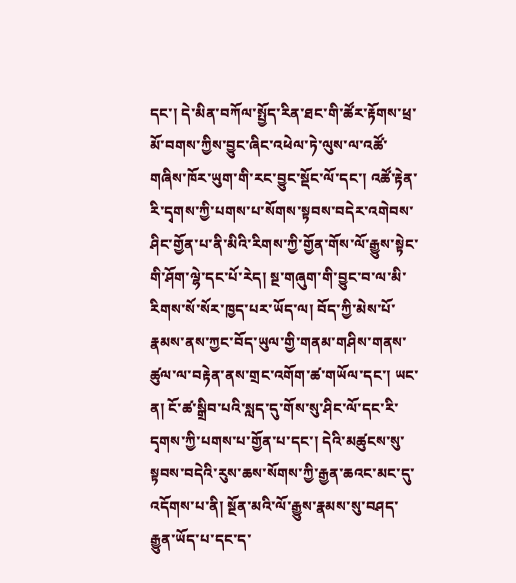དང་། དེ་མིན་བཀོལ་སྤྱོད་རིན་ཐང་གི་ཚོར་རྟོགས་ཕྲ་མོ་བགས་ཀྱིས་བྱུང་ཞིང་འཕེལ་ཏེ་ལུས་ལ་འཚོ་གཞིས་ཁོར་ཡུག་གི་རང་བྱུང་སྡོང་ལོ་དང་། འཚོ་རྟེན་རི་དྭགས་ཀྱི་པགས་པ་སོགས་སྟབས་བདེར་འགེབས་ཤིང་གྱོན་པ་ནི་མིའི་རིགས་ཀྱི་གྱོན་གོས་ལོ་རྒྱུས་སྟེང་གི་ཤོག་ལྷེ་དང་པོ་རེད། སྔ་གཞུག་གི་བྱུང་བ་ལ་མི་རིགས་སོ་སོར་ཁྱད་པར་ཡོད་ལ། བོད་ཀྱི་མེས་པོ་རྣམས་ནས་ཀྱང་བོད་ཡུལ་གྱི་གནམ་གཤིས་གནས་ཚུལ་ལ་བརྟེན་ནས་གྲང་འགོག་ཚ་གཡོལ་དང་། ཡང་ན། ངོ་ཚ་སྒྲིབ་པའི་སླད་དུ་གོས་སུ་ཤིང་ལོ་དང་རི་དྭགས་ཀྱི་པགས་པ་གྱོན་པ་དང་། དེའི་མཚུངས་སུ་སྟབས་བདེའི་རུས་ཆས་སོགས་ཀྱི་རྒྱན་ཆའང་མང་དུ་འདོགས་པ་ནི། སྔོན་མའི་ལོ་རྒྱུས་རྣམས་སུ་བཤད་རྒྱུན་ཡོད་པ་དང་ད་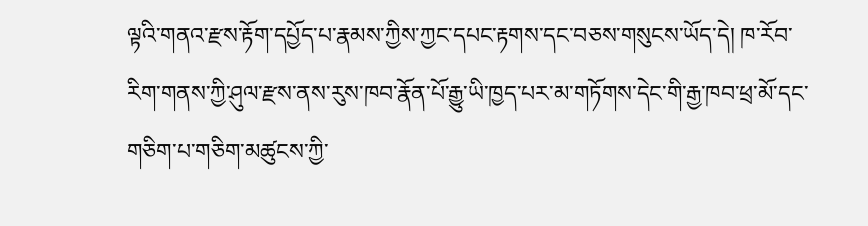ལྟའི་གནའ་རྫས་རྟོག་དཔྱོད་པ་རྣམས་ཀྱིས་ཀྱང་དཔང་རྟགས་དང་བཅས་གསུངས་ཡོད་དེ། ཁ་རོབ་རིག་གནས་ཀྱི་ཤུལ་རྫས་ནས་རུས་ཁབ་རྣོན་པོ་རྒྱུ་ཡི་ཁྱད་པར་མ་གཏོགས་དེང་གི་རྒྱ་ཁབ་ཕྲ་མོ་དང་གཅིག་པ་གཅིག་མཚུངས་ཀྱི་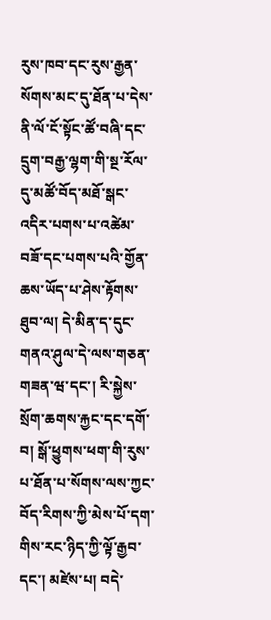རུས་ཁབ་དང་རུས་རྒྱན་སོགས་མང་དུ་ཐོན་པ་དེས་ནི་ལོ་ངོ་སྟོང་ཚོ་བཞི་དང་དྲུག་བརྒྱ་ལྷག་གི་སྔ་རོལ་དུ་མཚོ་བོད་མཐོ་སྒང་འདིར་པགས་པ་འཚེམ་བཟོ་དང་པགས་པའི་གྱོན་ཆས་ཡོད་པ་ཤེས་རྟོགས་ཐུབ་ལ། དེ་མིན་ད་དུང་གནའ་ཤུལ་དེ་ལས་གཅན་གཟན་ཝ་དང་། རི་སྐྱེས་སྲོག་ཆགས་རྐྱང་དང་དགོ་བ། སྒོ་ཕྱུགས་ཕག་གི་རུས་པ་ཐོན་པ་སོགས་ལས་ཀྱང་བོད་རིགས་ཀྱི་མེས་པོ་དག་གིས་རང་ཉིད་ཀྱི་ལྟོ་རྒྱབ་དང་། མཛེས་པ། བདེ་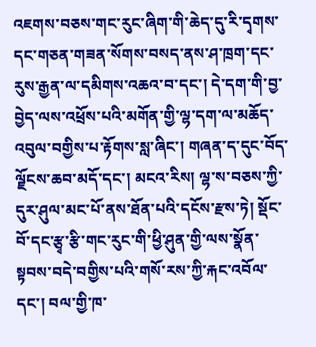འཇགས་བཅས་གང་རུང་ཞིག་གི་ཆེད་དུ་རི་དྭགས་དང་གཅན་གཟན་སོགས་བསད་ནས་ཤ་ཁྲག་དང་རུས་རྒྱན་ལ་དམིགས་འཆའ་བ་དང་། དེ་དག་གི་བྱ་བྱེད་ལས་འཕྲོས་པའི་མགོན་གྱི་ལྷ་དག་ལ་མཆོད་འབུལ་བགྱིས་པ་རྟོགས་སླ་ཞིང་། གཞན་ད་དུང་བོད་ལྗོངས་ཆབ་མདོ་དང་། མངའ་རིས། ལྷ་ས་བཅས་ཀྱི་དུར་ཤུལ་མང་པོ་ནས་ཐོན་པའི་དངོས་རྫས་ཏེ། སྡོང་བོ་དང་རྩྭ་རྩི་གང་རུང་གི་ཕྱི་ཤུན་གྱི་ལས་སྣོན་སྟབས་བདེ་བགྱིས་པའི་གསོ་རས་ཀྱི་རྐང་འབོལ་དང་། བལ་གྱི་ཁ་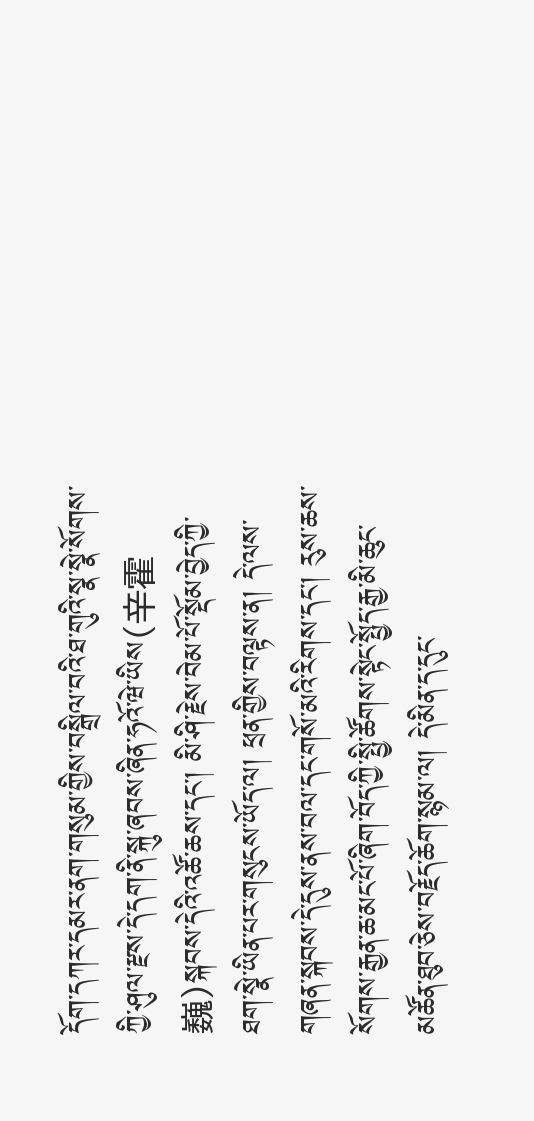དོག་དཀར་དམར་ནག་གསུམ་གྱིས་བསྒྲིལ་བའི་ཐ་གུའི་སྣ་སྣེ་སོགས་ཀྱི་ཤུལ་རྫས་དེ་དག་ནི་སྐུ་ཞབས་ཞིན་ཧའོ་ཝེ་ཡིས(辛霍巍)སྐབས་དེའི་འཚོ་ཆས་དང་། མི་ཤི་རྗེས་བེམ་པོ་སྡོམ་བྱེད་ཀྱི་ཐག་སྣེ་ཡིན་པར་གསུངས་ཡོད་ལ། ཕྲན་གྱིས་བལྟས་ན། དེ་ལས་གཞན་སྐབས་དེ་དུས་ནས་བལ་དང་གསོ་མའི་རིགས་དང་། རུས་ཆས་སོགས་རྒྱན་ཆ་མང་པོ་ཞིག་བོད་ཀྱི་སྤྱི་ཚོགས་སྟེང་སྤྱོད་རྒྱ་མི་ཆུང་མཚོན་ཐུབ་ཅེས་བརྗོད་ཆོག་སྙམ་ལ། དེ་མིན་ད་དུང་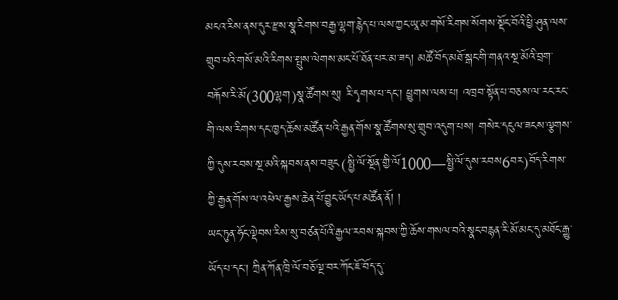མངའ་རིས་ནས་དུར་རྫས་སྣ་རིགས་བརྒྱ་ལྷག་རྙེད་པ་ལས་ཀྱང་ཡཱ་མ་གསོ་རིགས་སོགས་སྡོང་བོའི་ཕྱི་ཤུན་ལས་གྲུབ་པའི་གསོ་མའི་རིགས་སྤུས་ལེགས་མང་པོ་ཐོན་པར་མ་ཟད། མཚོ་བོད་མཐོ་སྒང་གི་གནའ་སྔ་མོའི་བྲག་བརྐོས་རི་མོ(300ལྷག)སྣ་ཚོགས་སུ། རི་དྭགས་པ་དང་། ཕྱུགས་ལས་པ། འཁྲབ་སྟོན་པ་བཅས་ལ་རང་རང་གི་ལས་རིགས་དང་ཁྱད་ཆོས་མཚོན་པའི་རྒྱན་གོས་སྣ་ཚོགས་སུ་གྲུབ་འདུག་པས། གསེར་དངུལ་ཟངས་ལྕགས་ཀྱི་དུས་རབས་སྔ་མའི་སྐབས་ནས་བཟུང(སྤྱི་ལོ་སྔོན་གྱི་ལོ1000—སྤྱི་ལོ་དུས་རབས6བར)བོད་རིགས་ཀྱི་རྒྱན་གོས་ལ་འཕེལ་རྒྱས་ཆེན་པོ་བྱུང་ཡོད་པ་མཚོན་ནོ། །
ཡང་ཏུན་ཧོང་ལྡེབས་རིས་སུ་བཙན་པོའི་རྒྱལ་རབས་སྐབས་ཀྱི་ཆོས་གསལ་བའི་སྣང་བརྙན་རི་མོ་མང་དུ་མཐོང་རྒྱུ་ཡོད་པ་དང་། ཀྲིན་ཀོན་ཁྲི་ལོ་བཅོ་ལྔ་བར་ཀོང་ཇོ་བོད་དུ་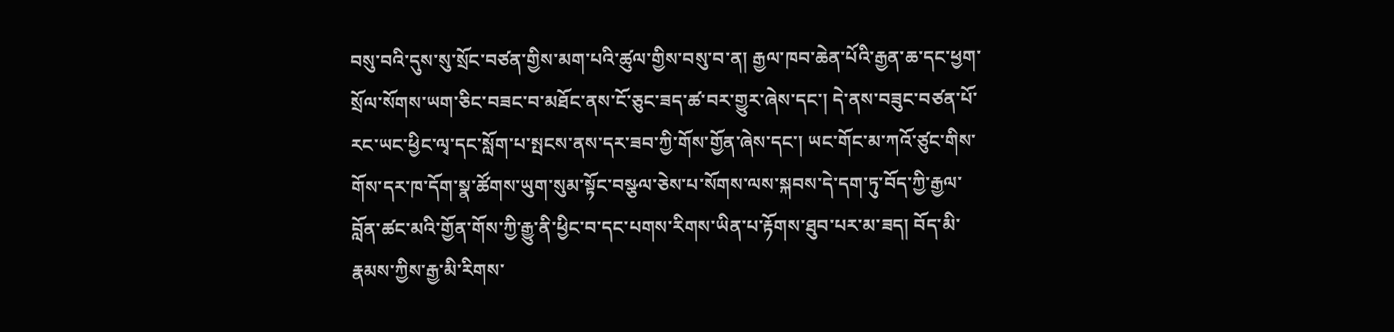བསུ་བའི་དུས་སུ་སྲོང་བཙན་གྱིས་མག་པའི་ཚུལ་གྱིས་བསུ་བ་ན། རྒྱལ་ཁབ་ཆེན་པོའི་རྒྱན་ཆ་དང་ཕྱག་སྲོལ་སོགས་ཡག་ཅིང་བཟང་བ་མཐོང་ནས་ངོ་ཅུང་ཟད་ཚ་བར་གྱུར་ཞེས་དང་། དེ་ནས་བཟུང་བཙན་པོ་རང་ཡང་ཕྱིང་ལྭ་དང་སློག་པ་སྤངས་ནས་དར་ཟབ་ཀྱི་གོས་གྱོན་ཞེས་དང་། ཡང་གོང་མ་ཀའོ་ཙུང་གིས་གོས་དར་ཁ་དོག་སྣ་ཚོགས་ཡུག་སུམ་སྟོང་བསྩལ་ཅེས་པ་སོགས་ལས་སྐབས་དེ་དག་ཏུ་བོད་ཀྱི་རྒྱལ་བློན་ཚང་མའི་གྱོན་གོས་ཀྱི་རྒྱུ་ནི་ཕྱིང་བ་དང་པགས་རིགས་ཡིན་པ་རྟོགས་ཐུབ་པར་མ་ཟད། བོད་མི་རྣམས་ཀྱིས་རྒྱ་མི་རིགས་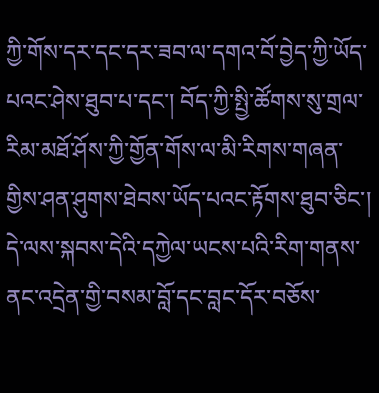ཀྱི་གོས་དར་དང་དར་ཟབ་ལ་དགའ་བོ་བྱེད་ཀྱི་ཡོད་པའང་ཤེས་ཐུབ་པ་དང་། བོད་ཀྱི་སྤྱི་ཚོགས་སུ་གྲལ་རིམ་མཐོ་ཤོས་ཀྱི་གྱོན་གོས་ལ་མི་རིགས་གཞན་གྱིས་ཤན་ཤུགས་ཐེབས་ཡོད་པའང་རྟོགས་ཐུབ་ཅིང་། དེ་ལས་སྐབས་དེའི་དཀྱེལ་ཡངས་པའི་རིག་གནས་ནང་འདྲེན་གྱི་བསམ་བློ་དང་བླང་དོར་བཅོས་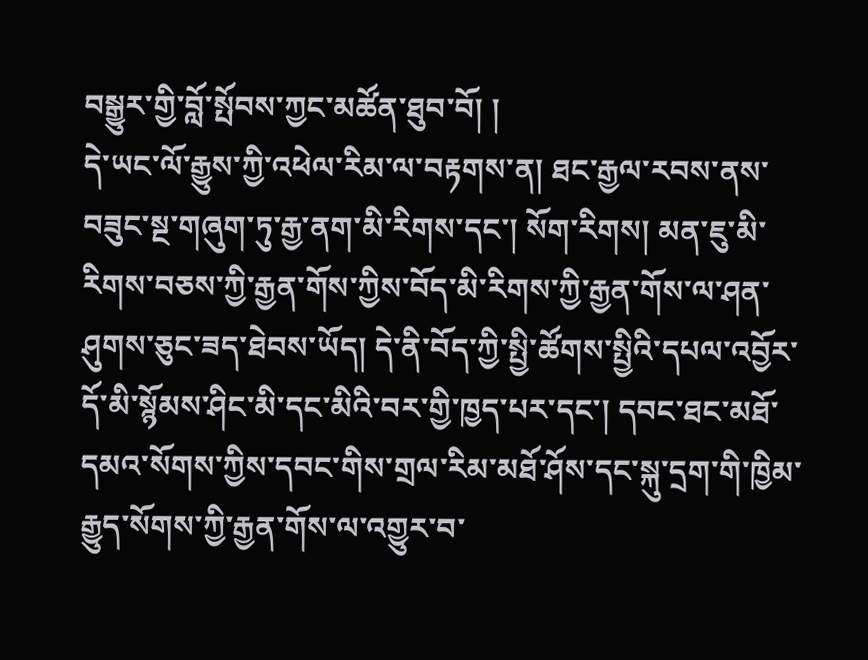བསྒྱུར་གྱི་བློ་སྤོབས་ཀྱང་མཚོན་ཐུབ་བོ། །
དེ་ཡང་ལོ་རྒྱུས་ཀྱི་འཕེལ་རིམ་ལ་བརྟགས་ན། ཐང་རྒྱལ་རབས་ནས་བཟུང་སྔ་གཞུག་ཏུ་རྒྱ་ནག་མི་རིགས་དང་། སོག་རིགས། མན་ཇུ་མི་རིགས་བཅས་ཀྱི་རྒྱན་གོས་ཀྱིས་བོད་མི་རིགས་ཀྱི་རྒྱན་གོས་ལ་ཤན་ཤུགས་ཅུང་ཟད་ཐེབས་ཡོད། དེ་ནི་བོད་ཀྱི་སྤྱི་ཚོགས་སྤྱིའི་དཔལ་འབྱོར་དོ་མི་སྙོམས་ཤིང་མི་དང་མིའི་བར་གྱི་ཁྱད་པར་དང་། དབང་ཐང་མཐོ་དམའ་སོགས་ཀྱིས་དབང་གིས་གྲལ་རིམ་མཐོ་ཤོས་དང་སྐུ་དྲག་གི་ཁྱིམ་རྒྱུད་སོགས་ཀྱི་རྒྱན་གོས་ལ་འགྱུར་བ་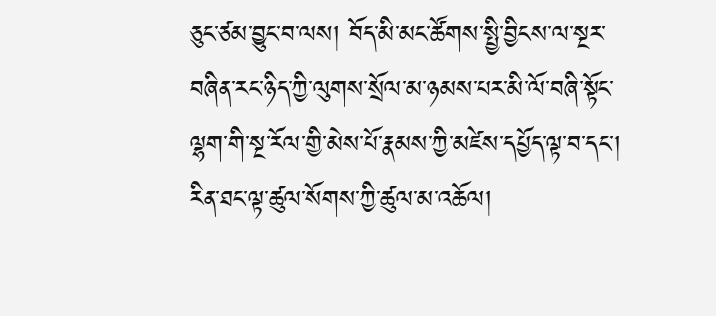ཅུང་ཙམ་བྱུང་བ་ལས། བོད་མི་མང་ཚོགས་སྤྱི་བྱིངས་ལ་སྔར་བཞིན་རང་ཉིད་ཀྱི་ལུགས་སྲོལ་མ་ཉམས་པར་མི་ལོ་བཞི་སྟོང་ལྷག་གི་སྔ་རོལ་གྱི་མེས་པོ་རྣམས་ཀྱི་མཛེས་དཔྱོད་ལྟ་བ་དང་། རིན་ཐང་ལྟ་ཚུལ་སོགས་ཀྱི་ཚུལ་མ་འཆོལ།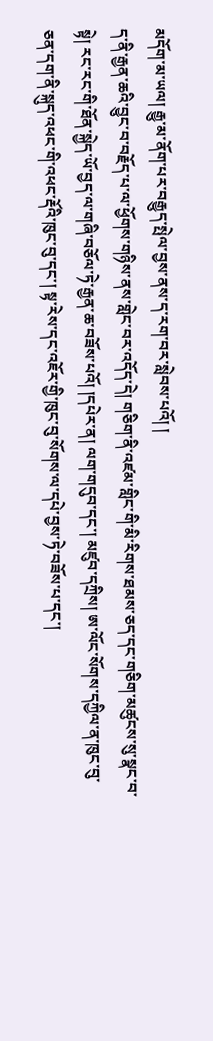མདོག་མ་ཡལ། རྒྱུ་མ་ནོག་པར་བརྒྱུད་སྤེལ་བྱས་ནས་ད་རག་བར་སླེབས་པའོ། །
ད་ནི་རྒྱན་ཆའི་བྱུང་བ་བརྗོད་པ་ལ་ཕྱོགས་གཉིས་ནས་གླེང་བར་འདོད་དེ། གཅིག་ནི་འཛམ་གླིང་གི་མི་རིགས་ཐམས་ཅད་དང་གཅིག་མཚུངས་སུ་སྣང་བ་སྟེ། རང་རང་གི་ཐོན་སྐྱེད་ཡོ་བྱད་ལ་གཞི་བཅོལ་ཏེ་རྒྱན་ཆ་བཟོས་པའོ། །དཔེར་ན། ལག་གདུབ་དང་། མཛུབ་དཀྲིས། ཨ་ལོང་སོགས་དཀྱིལ་ན་ཁུང་བུ་ཅན་དག་ནི་སྐུད་འཕང་གི་འཕང་རྡོའི་ཁུང་བུ་དང་། སྟ་རེས་དང་འཇོར་གྱི་ཁུང་བུ་སོགས་ལ་དཔེ་བྱས་ཏེ་བཟོས་པ་དང་།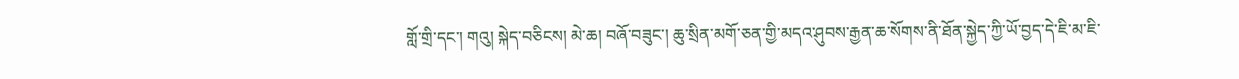གློ་གྲི་དང་། གའུ། སྐེད་བཅིངས། མེ་ཆ། བཞོ་བཟུང་། ཆུ་སྲིན་མགོ་ཅན་གྱི་མདའ་ཤུབས་རྒྱན་ཆ་སོགས་ནི་ཐོན་སྐྱེད་ཀྱི་ཡོ་བྱད་དེ་ཇི་མ་ཇི་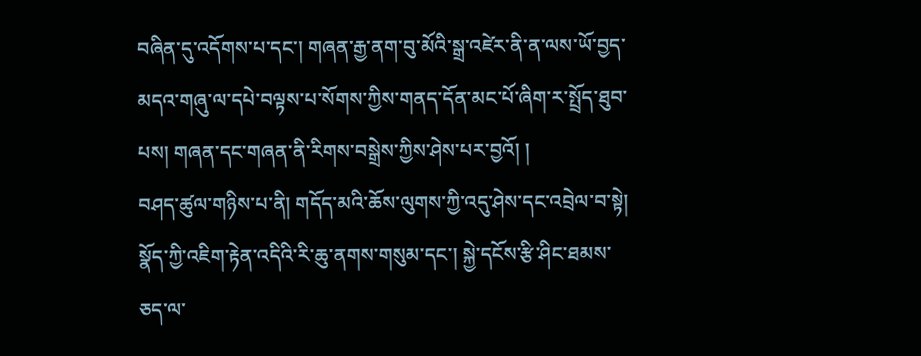བཞིན་དུ་འདོགས་པ་དང་། གཞན་རྒྱ་ནག་བུ་མོའི་སྒྲ་འཛེར་ནི་ན་ལས་ཡོ་བྱད་མདའ་གཞུ་ལ་དཔེ་བལྟས་པ་སོགས་ཀྱིས་གནད་དོན་མང་པོ་ཞིག་ར་སྤྲོད་ཐུབ་པས། གཞན་དང་གཞན་ནི་རིགས་བསྒྲེས་ཀྱིས་ཤེས་པར་བྱའོ། །
བཤད་ཚུལ་གཉིས་པ་ནི། གདོད་མའི་ཆོས་ལུགས་ཀྱི་འདུ་ཤེས་དང་འབྲེལ་བ་སྟེ། སྣོད་ཀྱི་འཇིག་རྟེན་འདིའི་རི་ཆུ་ནགས་གསུམ་དང་། སྐྱེ་དངོས་རྩི་ཤིང་ཐམས་ཅད་ལ་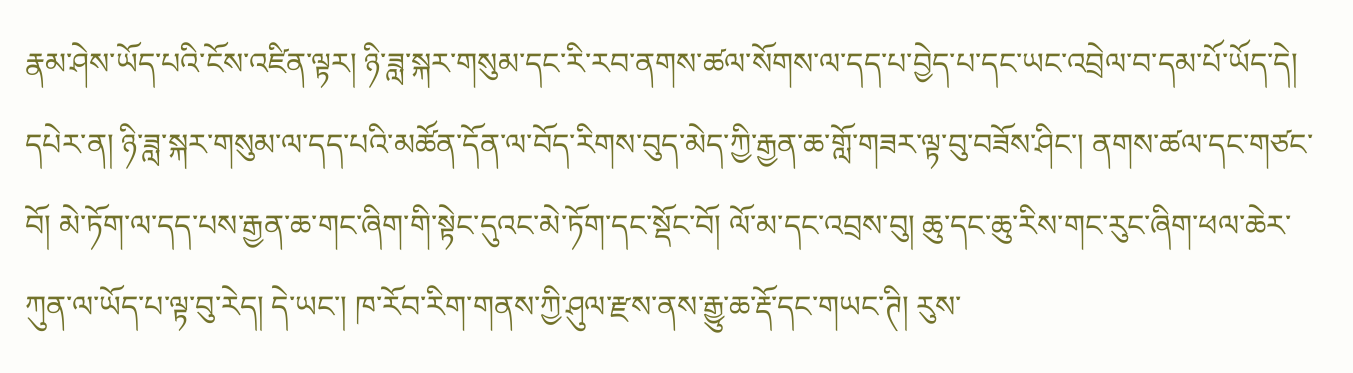རྣམ་ཤེས་ཡོད་པའི་ངོས་འཛིན་ལྟར། ཉི་ཟླ་སྐར་གསུམ་དང་རི་རབ་ནགས་ཚལ་སོགས་ལ་དད་པ་བྱེད་པ་དང་ཡང་འབྲེལ་བ་དམ་པོ་ཡོད་དེ། དཔེར་ན། ཉི་ཟླ་སྐར་གསུམ་ལ་དད་པའི་མཚོན་དོན་ལ་བོད་རིགས་བུད་མེད་ཀྱི་རྒྱན་ཆ་གློ་གཟར་ལྟ་བུ་བཟོས་ཤིང་། ནགས་ཚལ་དང་གཙང་བོ། མེ་ཏོག་ལ་དད་པས་རྒྱན་ཆ་གང་ཞིག་གི་སྟེང་དུའང་མེ་ཏོག་དང་སྡོང་བོ། ལོ་མ་དང་འབྲས་བུ། ཆུ་དང་ཆུ་རིས་གང་རུང་ཞིག་ཕལ་ཆེར་ཀུན་ལ་ཡོད་པ་ལྟ་བུ་རེད། དེ་ཡང་། ཁ་རོབ་རིག་གནས་ཀྱི་ཤུལ་རྫས་ནས་རྒྱུ་ཆ་རྡོ་དང་གཡང་ཊི། རུས་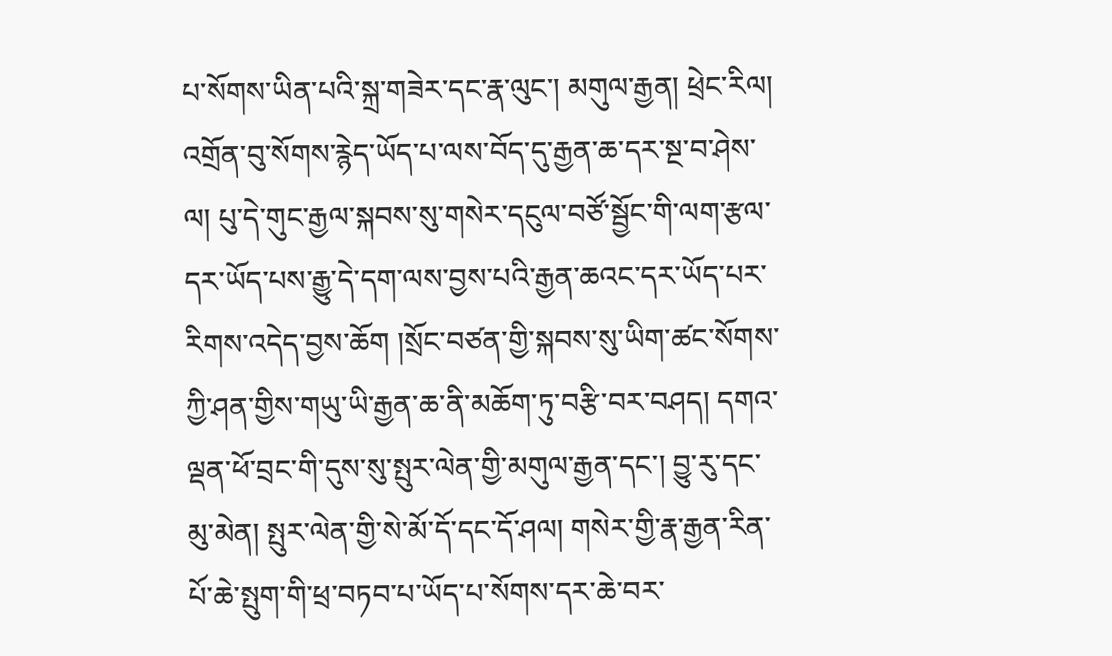པ་སོགས་ཡིན་པའི་སྐྲ་གཟེར་དང་རྣ་ལུང་། མགུལ་རྒྱན། ཕྲེང་རིལ། འགྲོན་བུ་སོགས་རྙེད་ཡོད་པ་ལས་བོད་དུ་རྒྱན་ཆ་དར་སྔ་བ་ཤེས་ལ། པུ་དེ་གུང་རྒྱལ་སྐབས་སུ་གསེར་དངུལ་བཙོ་སྦྱོང་གི་ལག་རྩལ་དར་ཡོད་པས་རྒྱུ་དེ་དག་ལས་བྱས་པའི་རྒྱན་ཆའང་དར་ཡོད་པར་རིགས་འདེད་བྱས་ཆོག །སྲོང་བཙན་གྱི་སྐབས་སུ་ཡིག་ཚང་སོགས་ཀྱི་ཤན་གྱིས་གཡུ་ཡི་རྒྱན་ཆ་ནི་མཆོག་ཏུ་བརྩི་བར་བཤད། དགའ་ལྡན་ཕོ་བྲང་གི་དུས་སུ་སྤུར་ལེན་གྱི་མགུལ་རྒྱན་དང་། བྱུ་རུ་དང་མུ་མེན། སྤུར་ལེན་གྱི་སེ་མོ་དོ་དང་དོ་ཤལ། གསེར་གྱི་རྣ་རྒྱན་རིན་པོ་ཆེ་སྤུག་གི་ཕྲ་བཏབ་པ་ཡོད་པ་སོགས་དར་ཆེ་བར་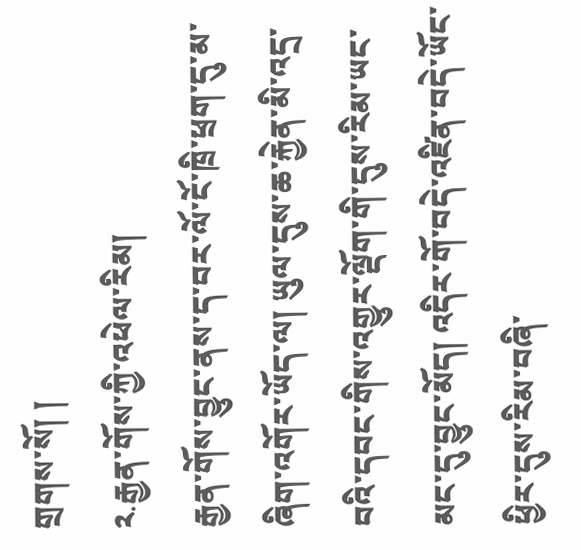གྲགས་སོ། །
༢.རྒྱན་གོས་ཀྱི་འཕེལ་རིམ།
རྒྱན་གོས་བྱུང་ནས་ད་བར་ལོ་ངོ་ཁྲི་ཕྲག་དུ་མ་ཞིག་འགོར་ཡོད་ལ། ཡུལ་དུས་ཆ་རྐྱེན་མི་འདྲ་བའི་དབང་གིས་འགྱུར་ལྡོག་གི་དུས་རིམ་ཡང་མང་དུ་བྱུང་མོད། འདིར་གོ་བདེ་འཛིན་བདེ་ཡོང་ཕྱིར་དུས་རིམ་བཞི་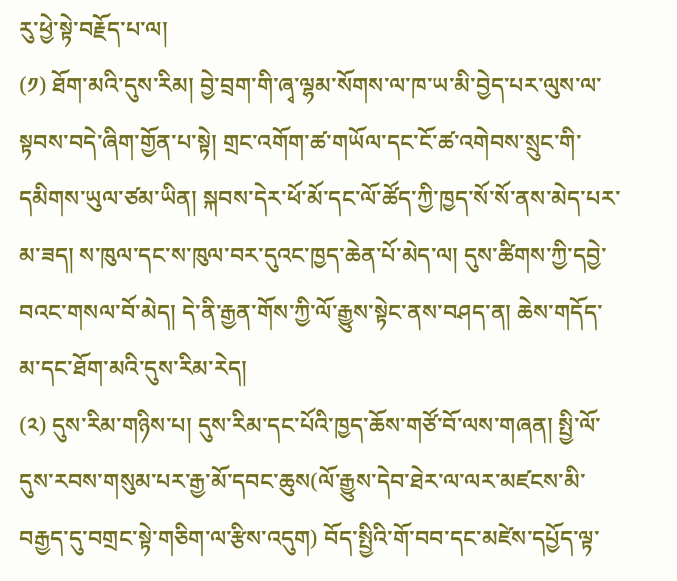རུ་ཕྱེ་སྟེ་བརྗོད་པ་ལ།
(༡) ཐོག་མའི་དུས་རིམ། བྱེ་བྲག་གི་ཞྭ་ལྷམ་སོགས་ལ་ཁ་ཡ་མི་བྱེད་པར་ལུས་ལ་སྟབས་བདེ་ཞིག་གྱོན་པ་སྟེ། གྲང་འགོག་ཚ་གཡོལ་དང་ངོ་ཚ་འགེབས་སྲུང་གི་དམིགས་ཡུལ་ཙམ་ཡིན། སྐབས་དེར་ཕོ་མོ་དང་ལོ་ཚོད་ཀྱི་ཁྱད་སོ་སོ་ནས་མེད་པར་མ་ཟད། ས་ཁུལ་དང་ས་ཁུལ་བར་དུའང་ཁྱད་ཆེན་པོ་མེད་ལ། དུས་ཚིགས་ཀྱི་དབྱེ་བའང་གསལ་བོ་མེད། དེ་ནི་རྒྱན་གོས་ཀྱི་ལོ་རྒྱུས་སྟེང་ནས་བཤད་ན། ཆེས་གདོད་མ་དང་ཐོག་མའི་དུས་རིམ་རེད།
(༢) དུས་རིམ་གཉིས་པ། དུས་རིམ་དང་པོའི་ཁྱད་ཆོས་གཙོ་བོ་ལས་གཞན། སྤྱི་ལོ་དུས་རབས་གསུམ་པར་རྒྱ་མོ་དབང་ཆུས(ལོ་རྒྱུས་དེབ་ཐེར་ལ་ལར་མཛངས་མི་བརྒྱད་དུ་བགྲང་སྟེ་གཅིག་ལ་རྩིས་འདུག) བོད་སྤྱིའི་གོ་བབ་དང་མཛེས་དཔྱོད་ལྟ་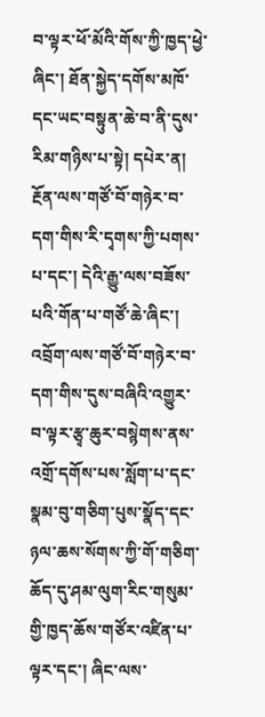བ་ལྟར་ཕོ་མོའི་གོས་ཀྱི་ཁྱད་ཕྱེ་ཞིང་། ཐོན་སྐྱེད་དགོས་མཁོ་དང་ཡང་བསྟུན་ཆེ་བ་ནི་དུས་རིམ་གཉིས་པ་སྟེ། དཔེར་ན། རྔོན་ལས་གཙོ་བོ་གཉེར་བ་དག་གིས་རི་དྭགས་ཀྱི་པགས་པ་དང་། དེའི་རྒྱུ་ལས་བཟོས་པའི་གོན་པ་གཙོ་ཆེ་ཞིང་། འབྲོག་ལས་གཙོ་བོ་གཉེར་བ་དག་གིས་དུས་བཞིའི་འགྱུར་བ་ལྟར་རྩྭ་ཆུར་བསྙེགས་ནས་འགྲོ་དགོས་པས་སློག་པ་དང་སྣམ་བུ་གཅིག་པུས་སྣོད་དང་ཉལ་ཆས་སོགས་ཀྱི་གོ་གཅིག་ཆོད་དུ་ཤམ་ལུག་རིང་གསུམ་གྱི་ཁྱད་ཆོས་གཙོར་འཛིན་པ་ལྟར་དང་། ཞིང་ལས་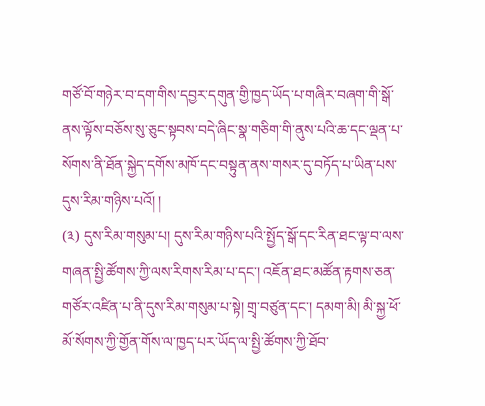གཙོ་བོ་གཉེར་བ་དག་གིས་དབྱར་དགུན་གྱི་ཁྱད་ཡོད་པ་གཞིར་བཞག་གི་སྒོ་ནས་ལྟོས་བཅོས་སུ་ཅུང་སྟབས་བདེ་ཞིང་སྣ་གཅིག་གི་ནུས་པའི་ཆ་དང་ལྡན་པ་སོགས་ནི་ཐོན་སྐྱེད་དགོས་མཁོ་དང་བསྟུན་ནས་གསར་དུ་བཏོད་པ་ཡིན་པས་དུས་རིམ་གཉིས་པའོ། །
(༣) དུས་རིམ་གསུམ་པ། དུས་རིམ་གཉིས་པའི་སྤྱོད་སྒོ་དང་རིན་ཐང་ལྟ་བ་ལས་གཞན་སྤྱི་ཚོགས་ཀྱི་ལས་རིགས་རིམ་པ་དང་། འཇོན་ཐང་མཚོན་རྟགས་ཅན་གཙོར་འཛིན་པ་ནི་དུས་རིམ་གསུམ་པ་སྟེ། གྲྭ་བཙུན་དང་། དམག་མི། མི་སྐྱ་ཕོ་མོ་སོགས་ཀྱི་གྱོན་གོས་ལ་ཁྱད་པར་ཡོད་ལ་སྤྱི་ཚོགས་ཀྱི་ཐོབ་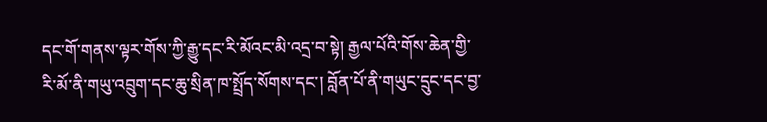དང་གོ་གནས་ལྟར་གོས་ཀྱི་རྒྱུ་དང་རི་མོའང་མི་འདྲ་བ་སྟེ། རྒྱལ་པོའི་གོས་ཆེན་གྱི་རི་མོ་ནི་གཡུ་འབྲུག་དང་ཆུ་སྲིན་ཁ་སྤྲོད་སོགས་དང་། བློན་པོ་ནི་གཡུང་དྲུང་དང་བྱ་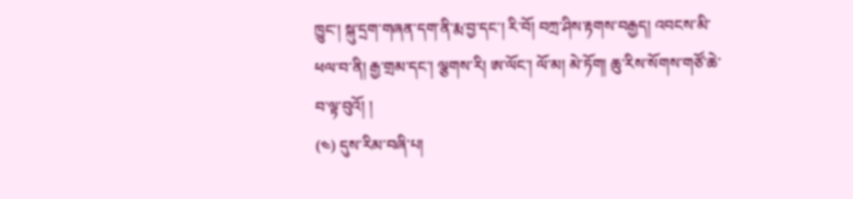ཁྱུང་། སྐུ་དྲག་གཞན་དག་ནི་རྨ་བྱ་དང་། རི་བོ། བཀྲ་ཤིས་རྟགས་བརྒྱད། འབངས་མི་ཕལ་བ་ནི། རྒྱ་གྲམ་དང་། ལྕགས་རི། ཨ་ལོང་། ལོ་མ། མེ་ཏོག། ཆུ་རིས་སོགས་གཙོ་ཆེ་བ་ལྟ་བུའོ། །
(༤) དུས་རིམ་བཞི་པ།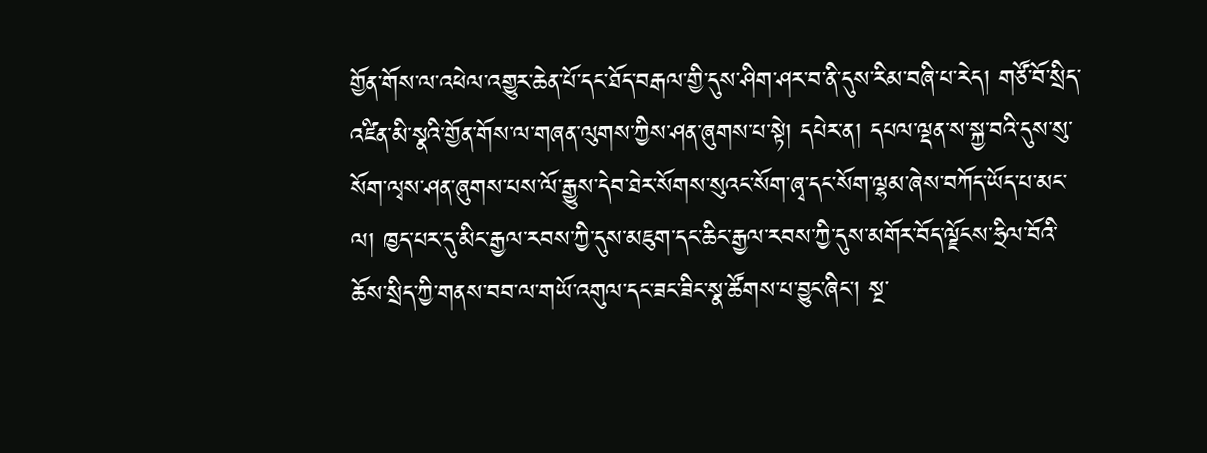གྱོན་གོས་ལ་འཕེལ་འགྱུར་ཆེན་པོ་དང་ཐོད་བརྒལ་གྱི་དུས་ཤིག་ཤར་བ་ནི་དུས་རིམ་བཞི་པ་རེད། གཙོ་བོ་སྲིད་འཛིན་མི་སྣའི་གྱོན་གོས་ལ་གཞན་ལུགས་ཀྱིས་ཤན་ཞུགས་པ་སྟེ། དཔེར་ན། དཔལ་ལྡན་ས་སྐྱ་བའི་དུས་སུ་སོག་ལྭས་ཤན་ཞུགས་པས་ལོ་རྒྱུས་དེབ་ཐེར་སོགས་སུའང་སོག་ཞྭ་དང་སོག་ལྷམ་ཞེས་བཀོད་ཡོད་པ་མང་ལ། ཁྱད་པར་དུ་མིང་རྒྱལ་རབས་ཀྱི་དུས་མཇུག་དང་ཆིང་རྒྱལ་རབས་ཀྱི་དུས་མགོར་བོད་ལྗོངས་ཧྲིལ་བོའི་ཆོས་སྲིད་ཀྱི་གནས་བབ་ལ་གཡོ་འགུལ་དང་ཟང་ཟིང་སྣ་ཚོགས་པ་བྱུང་ཞིང་། སྔ་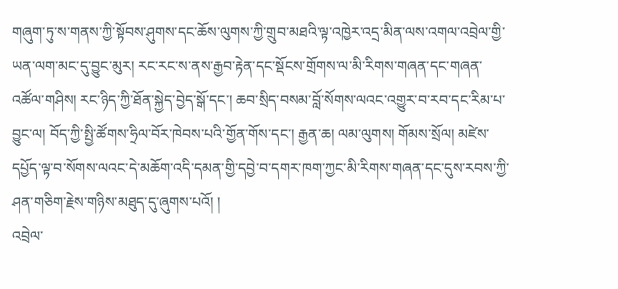གཞུག་ཏུ་ས་གནས་ཀྱི་སྟོབས་ཤུགས་དང་ཆོས་ལུགས་ཀྱི་གྲུབ་མཐའི་ལྟ་འཁྱེར་འདྲ་མིན་ལས་འགལ་འབྲེལ་གྱི་ཡན་ལག་མང་དུ་བྱུང་མུར། རང་རང་ས་ནས་རྒྱབ་རྟེན་དང་སྡོངས་གྲོགས་ལ་མི་རིགས་གཞན་དང་གཞན་འཚོལ་གཤིས། རང་ཉིད་ཀྱི་ཐོན་སྐྱེད་བྱེད་སྒོ་དང་། ཆབ་སྲིད་བསམ་བློ་སོགས་ལའང་འགྱུར་བ་རབ་དང་རིམ་པ་བྱུང་ལ། བོད་ཀྱི་སྤྱི་ཚོགས་ཧྲིལ་བོར་ཁེབས་པའི་གྱོན་གོས་དང་། རྒྱན་ཆ། ལམ་ལུགས། གོམས་སྲོལ། མཛེས་དཔྱོད་ལྟ་བ་སོགས་ལའང་དེ་མཆོག་འདི་དམན་གྱི་དབྱེ་བ་དགར་ཁག་ཀྱང་མི་རིགས་གཞན་དང་དུས་རབས་ཀྱི་ཤན་གཅིག་རྗེས་གཉིས་མཐུད་དུ་ཞུགས་པའོ། །
འབྲེལ་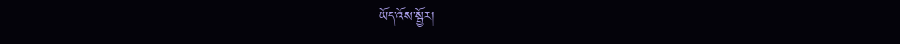ཡོད་འོས་སྦྱོར།